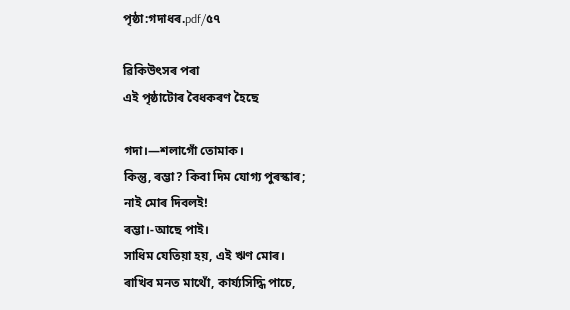পৃষ্ঠা:গদাধৰ.pdf/৫৭

ৱিকিউৎসৰ পৰা
এই পৃষ্ঠাটোৰ বৈধকৰণ হৈছে

গদা।—শলাগোঁ তোমাক।
কিন্তু, ৰম্ভা? কিবা দিম যোগ্য পুৰস্কাৰ;
নাই মোৰ দিবলই!
ৰম্ভা।-আছে পাই।
সাধিম যেতিয়া হয়, এই ঋণ মোৰ।
ৰাখিব মনত মাথোঁ, কাৰ্য্যসিদ্ধি পাচে,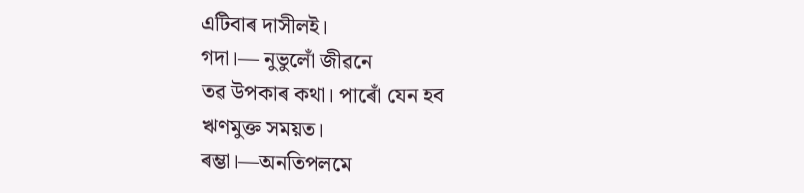এটিবাৰ দাসীলই।
গদা।— নুভুলোঁ জীৱনে
তৱ উপকাৰ কথা। পাৰোঁ যেন হব
ঋণমুক্ত সময়ত।
ৰম্ভা।—অনতিপলমে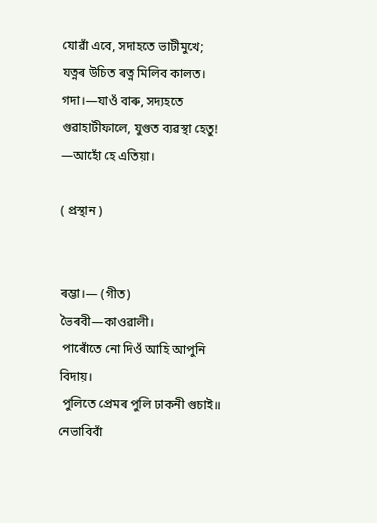যোৱাঁ এবে, সদাহতে ভাটীমুখে;
যত্নৰ উচিত ৰত্ন মিলিব কালত।
গদা।—যাওঁ বাৰু, সদ্যহতে
গুৱাহাটীফালে, যুগুত ব্যৱস্থা হেতু!
—আহোঁ হে এতিয়া।

( প্ৰস্থান )


ৰম্ভা।— (গীত)
ভৈৰবী—কাওৱালী।
 পাৰোঁতে নো দিওঁ আহি আপুনি বিদায়।
 পুলিতে প্ৰেমৰ পুলি ঢাকনী গুচাই॥
নেভাবিবাঁ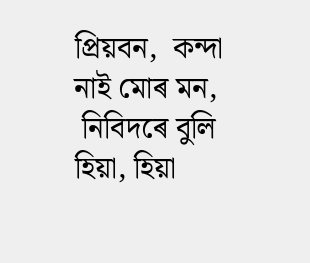প্ৰিয়বন,  কন্দা নাই মোৰ মন,
 নিবিদৰে বুলি হিয়া, হিয়া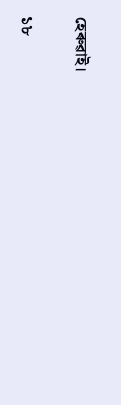হেৰুৱাই।

১৮